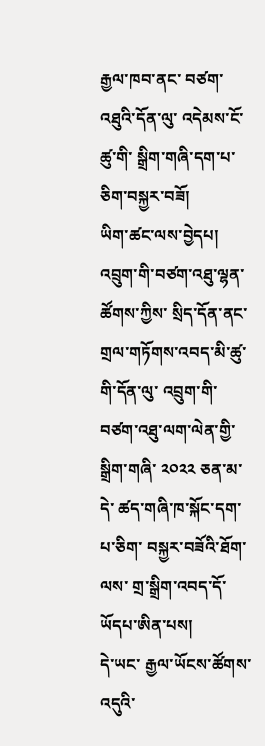རྒྱལ་ཁབ་ནང་ བཙག་འཐུའི་དོན་ལུ་ འདེམས་ངོ་ཚུ་གི་ སྒྲིག་གཞི་དག་པ་ཅིག་བསྐྱར་བཟོ།
ཡིག་ཚང་ལས་བྱེདཔ།
འབྲུག་གི་བཙག་འཐུ་ལྷན་ཚོགས་ཀྱིས་ སྲིད་དོན་ནང་ གྲལ་གཏོགས་འབད་མི་ཚུ་གི་དོན་ལུ་ འབྲུག་གི་བཙག་འཐུ་ལག་ལེན་གྱི་ སྒྲིག་གཞི་ ༢༠༢༢ ཅན་མ་དེ་ ཚད་གཞི་ཁ་སྐོང་དག་པ་ཅིག་ བསྐྱར་བཟོའི་ཐོག་ལས་ གྲ་སྒྲིག་འབད་དོ་ཡོདཔ་ཨིན་པས།
དེ་ཡང་ རྒྱལ་ཡོངས་ཚོགས་འདུའི་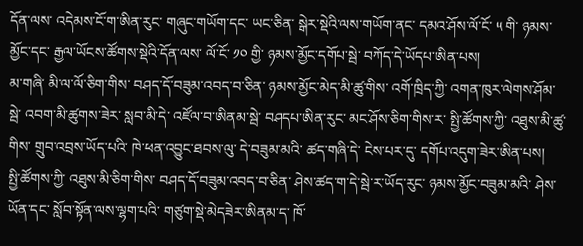དོན་ལས་ འདེམས་ངོ་ག་ཨིན་རུང་ གཞུང་གཡོག་དང་ ཡང་ཅིན་ སྒེར་སྡེའི་ལས་གཡོག་ནང་ དམའ་ཤོས་ལོ་ངོ་ ༥ གི་ ཉམས་མྱོང་དང་ རྒྱལ་ཡོངས་ཚོགས་སྡེའི་དོན་ལས་ ལོ་ངོ་ ༡༠ གྱི་ ཉམས་མྱོང་དགོཔ་སྦེ་ བཀོད་དེ་ཡོདཔ་ཨིན་པས།
མ་གཞི་ མི་ལ་ལོ་ཅིག་གིས་ བཤད་དོ་བཟུམ་འབད་བ་ཅིན་ ཉམས་མྱོང་མེད་མི་ཚུ་གིས་ འགོ་ཁྲིད་ཀྱི་ འགན་ཁུར་ལེགས་ཤོམ་སྦེ་ འབག་མི་ཚུགས་ཟེར་ སླབ་མི་དེ་ འཛོལ་བ་ཨིནམ་སྦེ་ བཤདཔ་ཨིན་རུང་ མང་ཤོས་ཅིག་གིས་ར་ སྤྱི་ཚོགས་ཀྱི་ འཐུས་མི་ཚུ་གིས་ གྲུབ་འབྲས་ཡོད་པའི་ ཁེ་ཕན་འབྱུང་ཐབས་ལུ་ དེ་བཟུམ་མའི་ ཚད་གཞི་དེ་ ངེས་པར་དུ་ དགོཔ་འདུག་ཟེར་ཨིན་པས།
སྤྱི་ཚོགས་ཀྱི་ འཐུས་མི་ཅིག་གིས་ བཤད་དོ་བཟུམ་འབད་བ་ཅིན་ ཤེས་ཚད་ག་དེ་སྦེ་ར་ཡོད་རུང་ ཉམས་མྱོང་བཟུམ་མའི་ ཤེས་ཡོན་དང་ སློབ་སྟོན་ལས་ལྷག་པའི་ གཙུག་སྡེ་མེདཟེར་ཨིནམ་ད་ ཁོ་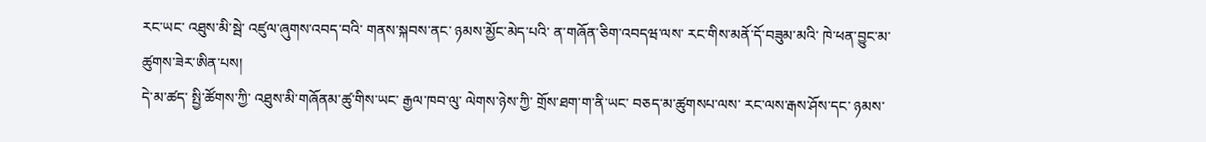རང་ཡང་ འཐུས་མི་སྦེ་ འཛུལ་ཞུགས་འབད་བའི་ གནས་སྐབས་ནང་ ཉམས་མྱོང་མེད་པའི་ ན་གཞོན་ཅིག་འབདཝ་ལས་ རང་གིས་མནོ་དོ་བཟུམ་མའི་ ཁེ་ཕན་བྱུང་མ་ཚུགས་ཟེར་ཨིན་པས།
དེ་མ་ཚད་ སྤྱི་ཚོགས་ཀྱི་ འཐུས་མི་གཞོནམ་ཚུ་གིས་ཡང་ རྒྱལ་ཁབ་ལུ་ ལེགས་ཉེས་ཀྱི་ གྲོས་ཐག་ག་ནི་ཡང་ བཅད་མ་ཚུགསཔ་ལས་ རང་ལས་རྒས་ཤོས་དང་ ཉམས་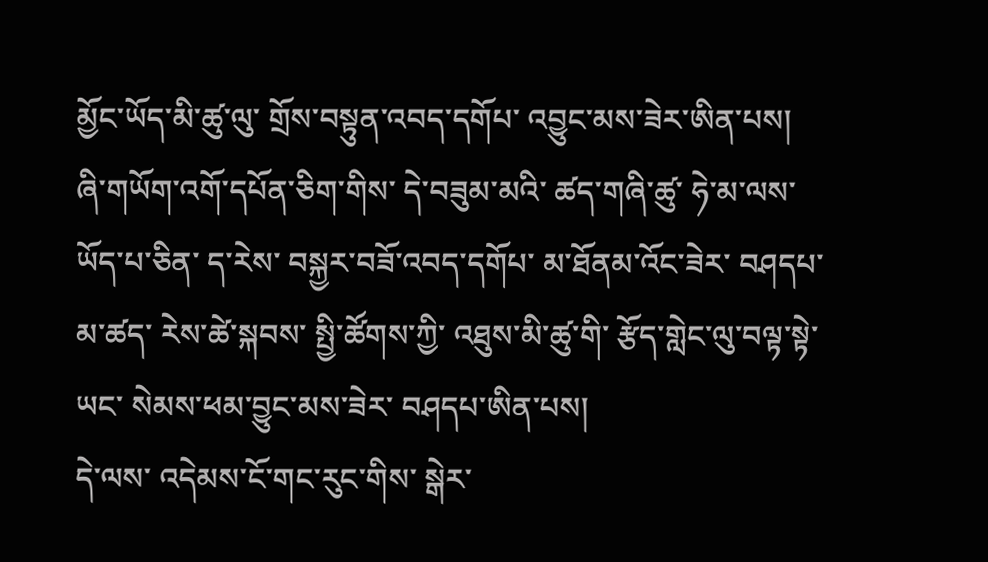མྱོང་ཡོད་མི་ཚུ་ལུ་ གྲོས་བསྟུན་འབད་དགོཔ་ འབྱུང་མས་ཟེར་ཨིན་པས།
ཞི་གཡོག་འགོ་དཔོན་ཅིག་གིས་ དེ་བཟུམ་མའི་ ཚད་གཞི་ཚུ་ ཧེ་མ་ལས་ཡོད་པ་ཅིན་ ད་རེས་ བསྐྱར་བཟོ་འབད་དགོཔ་ མ་ཐོནམ་འོང་ཟེར་ བཤདཔ་མ་ཚད་ རེས་ཚེ་སྐབས་ སྤྱི་ཚོགས་ཀྱི་ འཐུས་མི་ཚུ་གི་ རྩོད་གླེང་ལུ་བལྟ་སྟེ་ཡང་ སེམས་ཕམ་བྱུང་མས་ཟེར་ བཤདཔ་ཨིན་པས།
དེ་ལས་ འདེམས་ངོ་གང་རུང་གིས་ སྒེར་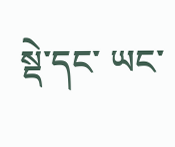སྡེ་དང་ ཡང་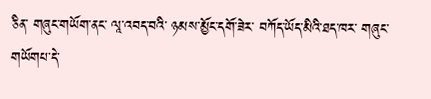ཅིན་ གཞུང་གཡོག་ནང་ ལཱ་འབད་བའི་ ཉམས་མྱོང་དགོ་ཟེར་ བཀོད་ཡོད་མིའི་ཐད་ཁར་ གཞུང་གཡོགཔ་དེ་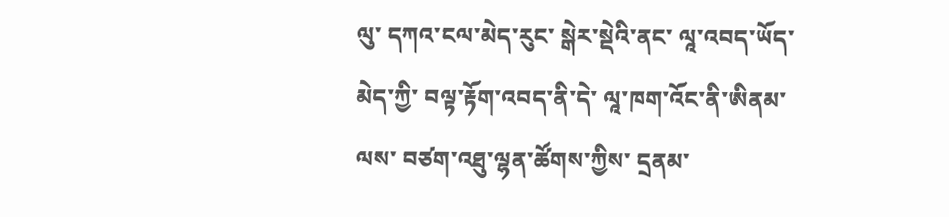ལུ་ དཀའ་ངལ་མེད་རུང་ སྒེར་སྡེའི་ནང་ ལཱ་འབད་ཡོད་མེད་ཀྱི་ བལྟ་རྟོག་འབད་ནི་དེ་ ལཱ་ཁག་འོང་ནི་ཨིནམ་ལས་ བཙག་འཐུ་ལྷན་ཚོགས་ཀྱིས་ དྲནམ་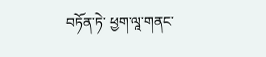བཏོན་ཏེ་ ཕྱག་ལཱ་གནང་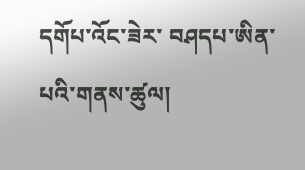དགོཔ་འོང་ཟེར་ བཤདཔ་ཨིན་པའི་གནས་ཚུལ།